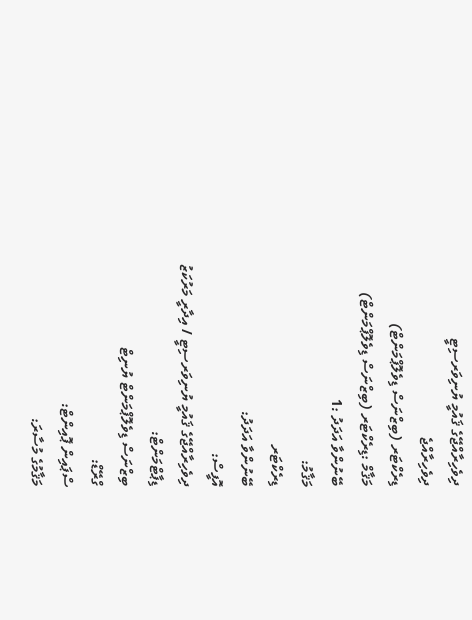ދިވެހިރާއްޖޭގެ ޤައުމީ ޔުނިވަރސިޓީ
ދިވެހިރާއްޖެ
ޑިރެކްޓަރ (ބިޒްނަސް ޑިވެލޮޕްމަންޓް)
މަޤާމް :ޑިރެކްޓަރ (ބިޒްނަސް ޑިވެލޮޕްމަންޓް)
ބޭނުންވާ އަދަދު :1
މަޤާމު:
ޑިރެކްޓަރ
ބޭނުންވާ އަދަދު:
އޮފީސް:
ދިވެހިރާއްޖޭގެ ޤައުމީ ޔުނިވަރސިޓީ / އިދާރީ މަރުކަޒު
ޑިޕާޓްމަންޓް:
ބިޒްނަސް ޑިވެލޮޕްމަންޓް ޔުނިޓް
ގްރޭޑް:
ސްޕައިން ޕޮއިންޓް:
މަޤާމުގެ މުސާރަ: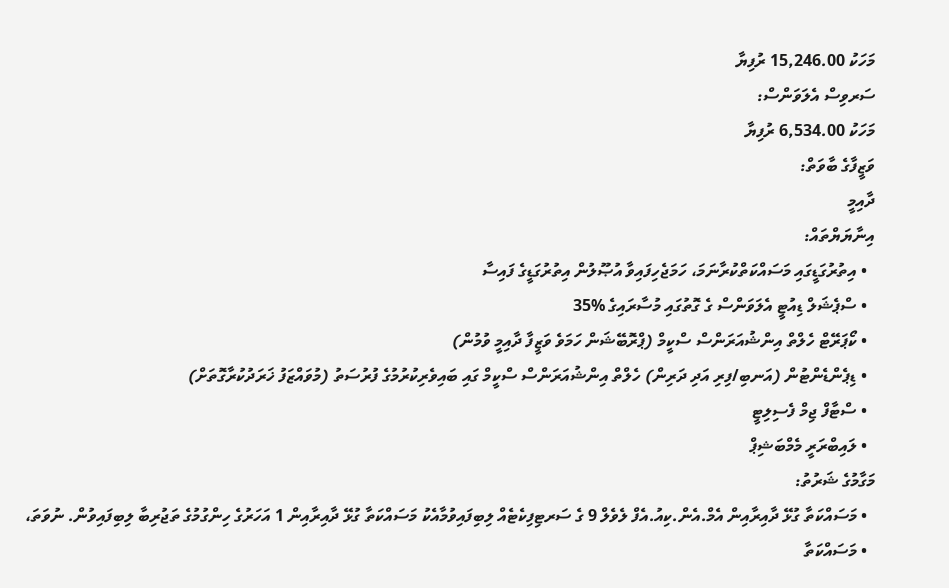މަހަކު 15,246.00 ރުފިޔާ
ސަރވިސް އެލަވަންސް:
މަހަކު 6,534.00 ރުފިޔާ
ވަޒީފާގެ ބާވަތް:
ދާއިމީ
އިނާޔަޔްތައް:
  • އިތުރުގަޑީގައި މަސައްކަތްކުރާނަމަ، ހަމަޖެހިފައިވާ އުޞޫލުން އިތުރުގަޑީގެ ފައިސާ
  • ސްޕެޝަލް ޑިއުޓީ އެލަވަންސް ގެ ގޮތުގައި މުސާރައިގެ %35
  • ކޯޕަރޭޓް ހެލްތް އިންޝުއަރަންސް ސްކީމް (ޕްރޮބޭޝަން ހަމަވެ ވަޒީފާ ދާއިމީ ވުމުން)
  • ޑިޕެންޑެންޓުން (އަނބި/ފިރި އަދި ދަރިން) ހެލްތް އިންޝުއަރަންސް ސްކީމް ގައި ބައިވެރިކުރުމުގެ ފުރުސަތު (މުވައްޒަފު ޚަރަދުކުރާގޮތަށް)
  • ސްޓާފް ޖިމް ފެސިލިޓީ
  • ލައިބްރަރީ މެމްބަޝިޕް
މަގާމުގެ ޝަރުތު:
  • މަސައްކަތާ ގުޅޭ ދާއިރާއިން އެމް.އެން.ކިއު.އެފް ލެވެލް 9 ގެ ސަރޓިފިކެޓެއް ލިބިފައިވުމާއެކު މަސައްކަތާ ގުޅޭ ދާއިރާއިން 1 އަހަރުގެ ހިންގުމުގެ ތަޖުރިބާ ލިބިފައިވުން. ނުވަތަ،
  • މަސައްކަތާ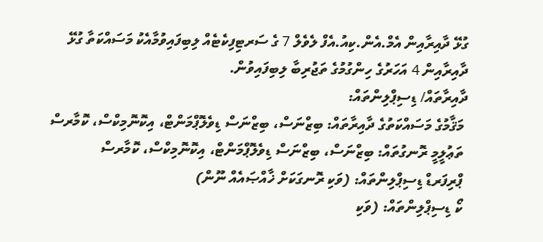ގުޅޭ ދާއިރާއިން އެމް.އެން.ކިއު.އެފް ލެވެލް 7 ގެ ސަރޓިފިކެޓެއް ލިބިފައިވުމާއެކު މަސައްކަތާ ގުޅޭ ދާއިރާއިން 4 އަހަރުގެ ހިންގުމުގެ ތަޖުރިބާ ލިބިފައިވުން.
ދާއިރާތައް/ ޑިސިޕްލިންތައް:
 މަޤާމުގެ މަސައްކަތުގެ ދާއިރާތައް: ބިޒްނަސް، ބިޒްނަސް ޑިވެލޮޕްމަންޓް، އިކޮނޮމިކްސް، ކޮމާރސް
 ތަޢުލީމީ ރޮނގުތައް: ބިޒްނަސް، ބިޒްނަސް ޑިވެލޮޕްމަންޓް، އިކޮނޮމިކްސް، ކޮމާރސް
 ޕްރިފަރޑް ޑިސިޕްލިންތައް: (ވަކި ރޮނގަކަށް ޚާއްޞައެއް ނޫން)
 ކޯ ޑިސިޕްލިންތައް: (ވަކި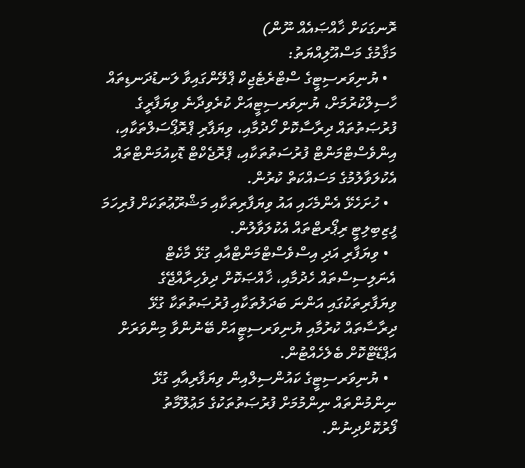ރޮނގަކަށް ޚާއްޞައެއް ނޫން)
މަޤާމުގެ މަސްއޫލިއްޔަތު:
  • ޔުނިވަރސިޓީގެ ސްޓްރެޓެޖިކް ޕްލޭންގައިވާ ލަނޑުދަނޑިތައް ހާސިލްކުރުމަށް، ޔުނިވަރސިޓީއަށް ކުރެވިދާނެ ވިޔަފާރީގެ ފުރުޞަތުތައް ދިރާސާކޮށް ހޯދުމާއި، ވިޔަފާރި ޕްރޮޕޯސަލްތަކާއި، އިންވެސްޓްމަންޓް ފުރުސަތުތަކާއި، ޕްރޮޖެކްޓް ޑޮކިއުމަންޓްތައް އެކުލަވާލުމުގެ މަސައްކަތް ކުރުން.
  • ހުށަހެޅޭ އެންމެހައި އައު ވިޔަފާރިތަކާއި މަޝްރޫޢުތަކަށް ފުރިހަމަ ފީޒިބިލިޓީ ރިޕޯރޓްތައް އެކުލަވާލުން.
  • ވިޔަފާރި އަދި އިސްވެސްޓްމަންޓްއާއި ގުޅޭ މާކެޓް އެނަލިސިސްތައް ހެދުމާއި، ޚާއްޞަކޮށް ދިވެހިރާއްޖޭގެ ވިޔަފާރިތަކުގައި އަންނަ ބަދަލުތަކާއި ފުރުޞަތުތަކާ ގުޅޭ ދިރާސާތައް ކުރުމާއި ޔުނިވަރސިޓީއަށް ބޭނުންވާ މިންވަރަށް އަޕްޑޭޓްކޮށް ބެލެހެއްޓުން.
  • ޔުނިވަރސިޓީގެ ކައުންސިލްއިން ވިޔަފާރިއާއި ގުޅޭ ނިންމުންތައް ނިންމުމަށް ފުރުޞަތުތަކުގެ މަޢުލޫމާތު ފޯރުކޮށްދިނުން.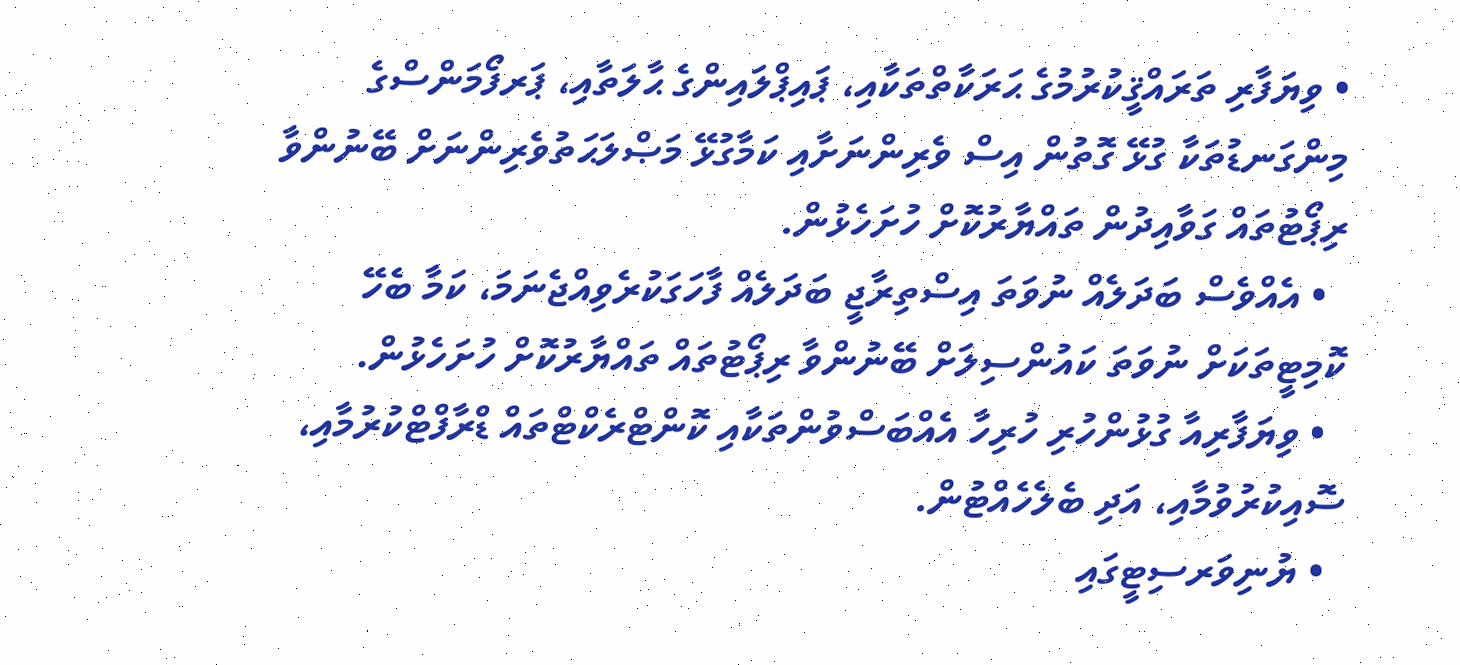• ވިޔަފާރި ތަރައްޤީކުރުމުގެ ޙަރަކާތްތަކާއި، ޕައިޕްލައިންގެ ޙާލަތާއި، ޕަރފޯމަންސްގެ މިންގަނޑުތަކާ ގުޅޭ ގޮތުން އިސް ވެރިންނަށާއި ކަމާގުޅޭ މަޞްލަޙަތުވެރިންނަށް ބޭނުންވާ ރިޕޯޓުތައް ގަވާއިދުން ތައްޔާރުކޮށް ހުށަހެޅުން.
  • އެއްވެސް ބަދަލެއް ނުވަތަ އިސްތިރާޖީ ބަދަލެއް ފާހަގަކުރެވިއްޖެނަމަ، ކަމާ ބެހޭ ކޮމިޓީތަކަށް ނުވަތަ ކައުންސިލަށް ބޭނުންވާ ރިޕޯޓުތައް ތައްޔާރުކޮށް ހުށަހެޅުން.
  • ވިޔަފާރިއާ ގުޅުންހުރި ހުރިހާ އެއްބަސްވުންތަކާއި ކޮންޓްރެކްޓްތައް ޑްރާފްޓްކުރުމާއި، ސޮއިކުރުވުމާއި، އަދި ބެލެހެއްޓުން.
  • ޔުނިވަރސިޓީގައި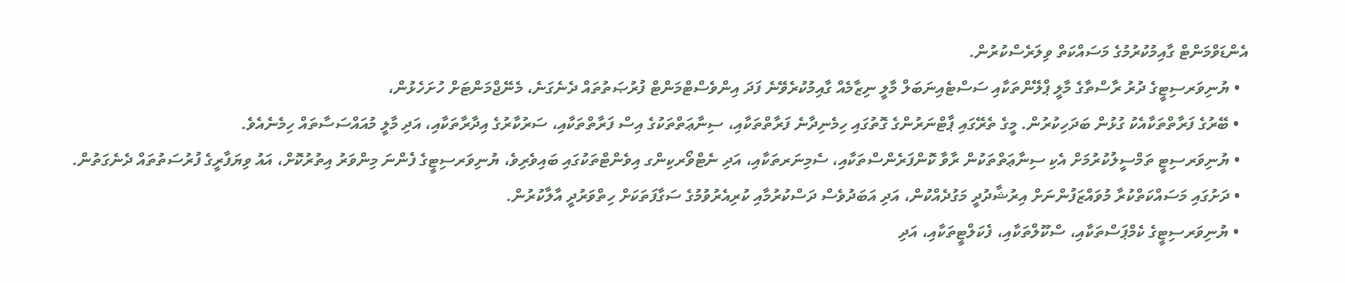އެންޑަވްމަންޓް ގާއިމުކުރުމުގެ މަސައްކަތް ވިލަރެސްކުރުން.
  • ޔުނިވަރސިޓީގެ ދުރު ރާސްތާގެ މާލީ ޕްލޭންތަކާއި ސަސްޓެއިނަބަލް މާލީ ނިޒާމެއް ގާއިމުކުރެވޭނެ ފަދަ އިންވެސްޓްމަންޓް ފުރުޞަތުތައް ދެނެގަނެ، މެނޭޖްމަންޓަށް ހުށަހެޅުން،
  • ބޭރުގެ ފަރާތްތަކާއެކު ގުޅުން ބަދަހިކުރުން. މީގެ ތެރޭގައި ޕާޓްނަރުންގެ ގޮތުގައި ހިމެނިދާނެ ފަރާތްތަކާއި، ސިނާޢަތްތަކުގެ އިސް ފަރާތްތަކާއި، ސަރުކާރުގެ އިދާރާތަކާއި، އަދި މާލީ މުއައްސަސާތައް ހިމެނެއެވެ.
  • ޔުނިވަރސިޓީ ތަމްސީލުކުރުމަށް އެކި ސިނާޢަތްތަކުން ރާވާ ކޮންފަރެންސްތަކާއި، ސެމިނަރތަކާއި، އަދި ނެޓްވޯރކިންގ އިވެންޓްތަކުގައި ބައިވެރިވެ، ޔުނިވަރސިޓީގެ ފެންނަ މިންވަރު އިތުރުކޮށް، އައު ވިޔަފާރީގެ ފުރުސަތުތައް ދެނެގަތުން.
  • ދަށުގައި މަސައްކަތްކުރާ މުވައްޒަފުންނަށް އިރުޝާދުދީ މަގުދެއްކުން، އަދި އަބަދުވެސް ދަސްކުރުމާއި ކުރިއެރުވުމުގެ ސަގާފަތަކަށް ހިތްވަރުދީ އާލާކުރުން.
  • ޔުނިވަރސިޓީގެ ކެމްޕަސްތަކާއި، ސްކޫލްތަކާއި، ފެކަލްޓީތަކާއި، އަދި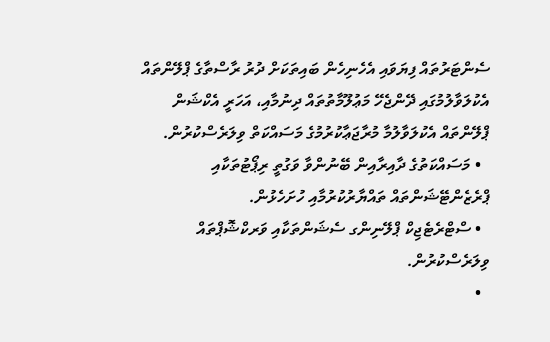ސެންޓަރުތައް ފިޔަވައި އެހެނިހެން ބައިތަކަށް ދުރު ރާސްތާގެ ޕްލޭންތައް އެކުލަވާލުމުގައި ދޭންޖެހޭ މަޢުލޫމާތުތައް ދިނުމާއި، އަހަރީ އެކްޝަން ޕްލޭންތައް އެކުލަވާލުމާ މުރާޖަޢާކުރުމުގެ މަސައްކަތް ވިލަރެސްކުރުން.
  • މަސައްކަތުގެ ދާއިރާއިން ބޭނުންވާ ވަގުތީ ރިޕޯޓުތަކާއި ޕްރެޒެންޓޭޝަންތައް ތައްޔާރުކުރުމާއި ހުށަހެޅުން.
  • ސްޓްރެޓެޖިކް ޕްލޭނިންގ ސެޝަންތަކާއި ވަރކްޝޮޕްތައް ވިލަރެސްކުރުން.
  •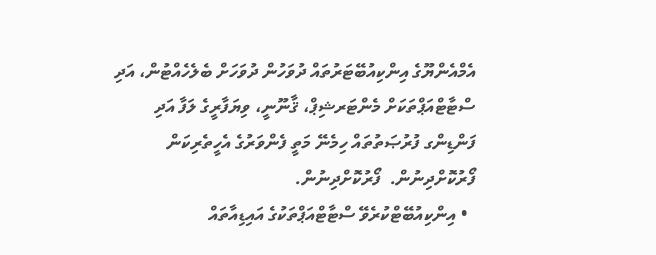އެމްއެންޔޫގެ އިންކިއުބޭޓަރުތައް ދުވަހުން ދުވަހަށް ބެލެހެއްޓުން، އަދި ސްޓާޓްއަޕްތަކަށް މެންޓަރޝިޕް، ޤާނޫނީ، ވިޔަފާރީގެ ލަފާ އަދި ފަންޑިންގ ފުރުޞަތުތައް ހިމެނޭ މަތީ ފެންވަރުގެ އެހީތެރިކަން ފޯރުކޮށްދިނުން.  ފޯރުކޮށްދިނުން.
  • އިންކިއުބޭޓްކުރެވޭ ސްޓާޓްއަޕްތަކުގެ އައިޑިއާތައް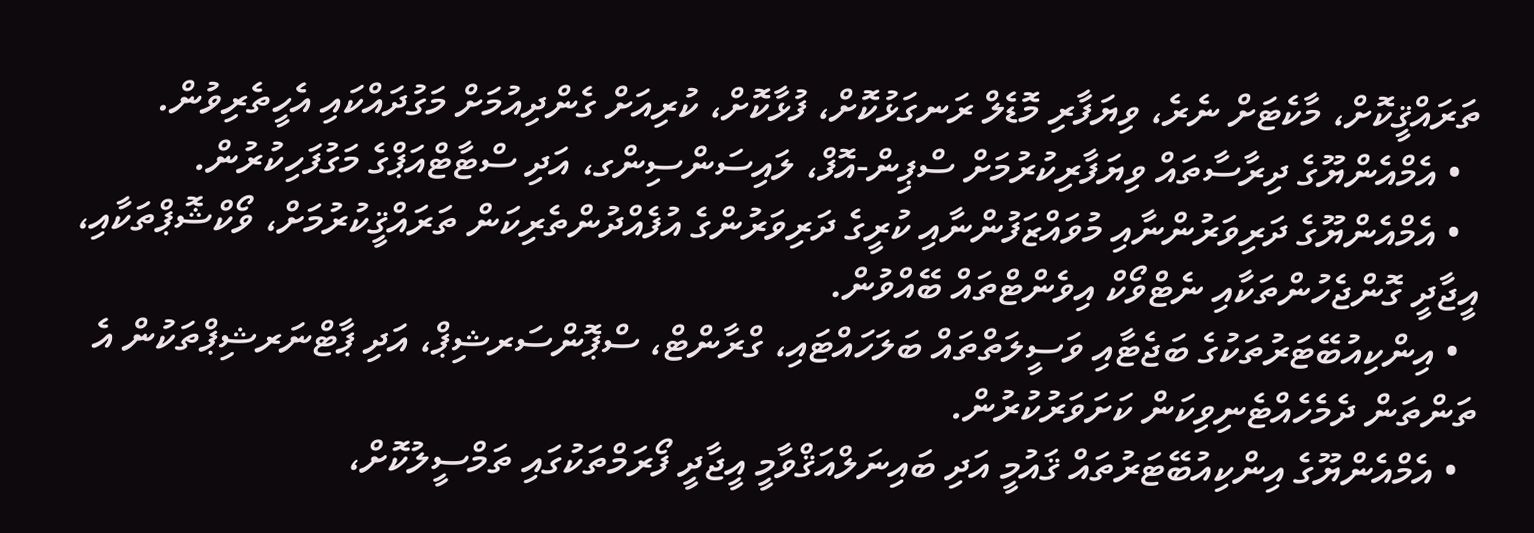ތަރައްޤީކޮށް، މާކެޓަށް ނެރެ، ވިޔަފާރި މޮޑެލް ރަނގަޅުކޮށް، ފުޅާކޮށް، ކުރިއަށް ގެންދިއުމަށް މަގުދައްކައި އެހީތެރިވުން.
  • އެމްއެންޔޫގެ ދިރާސާތައް ވިޔަފާރިކުރުމަށް ސްޕިން-އޮފް، ލައިސަންސިންގ، އަދި ސްޓާޓްއަޕްގެ މަގުފަހިކުރުން.
  • އެމްއެންޔޫގެ ދަރިވަރުންނާއި މުވައްޒަފުންނާއި ކުރީގެ ދަރިވަރުންގެ އުފެއްދުންތެރިކަން ތަރައްޤީކުރުމަށް، ވޯކްޝޮޕްތަކާއި، އީޖާދީ ގޮންޖެހުންތަކާއި ނެޓްވޯކް އިވެންޓްތައް ބޭއްވުން.
  • އިންކިއުބޭޓަރުތަކުގެ ބަޖެޓާއި ވަސީލަތްތައް ބަލަހައްޓައި، ގްރާންޓް، ސްޕޮންސަރޝިޕް، އަދި ޕާޓްނަރޝިޕްތަކުން އެ ތަންތަން ދެމެހެއްޓެނިވިކަން ކަށަވަރުކުރުން.
  • އެމްއެންޔޫގެ އިންކިއުބޭޓަރުތައް ޤައުމީ އަދި ބައިނަލްއަޤްވާމީ އީޖާދީ ފޯރަމްތަކުގައި ތަމްސީލުކޮށް،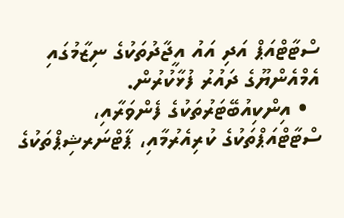ސްޓާޓްއަޕް އަދި އައު އީޖާދުތަކުގެ ނިޒާމުގައި އެމްއެންޔޫގެ ދައުރު ފުޅާކުރުން.
  • އިންކިއުބޭޓަރުތަކުގެ ފެންވަރާއި، ސްޓާޓްއަޕްތަކުގެ ކުރިއެރުމާއި، ޕާޓްނަރޝިޕްތަކުގެ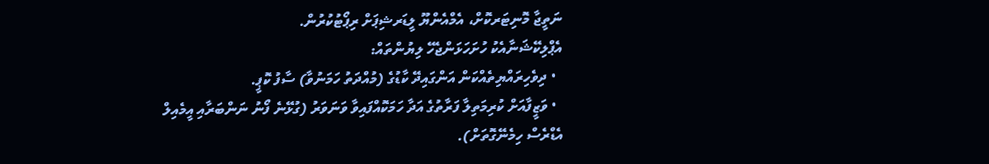ނަތީޖާ މޮނިޓަރކޮށް، އެމްއެންޔޫ ލީޑަރޝިޕަށް ރިޕޯޓުކުރުން.
އެޕްލިކޭޝަނާއެކު ހުށަހަޅަންޖެހޭ ލިޔުންތައް:
  • ދިވެހިރައްޔިތެއްކަން އަންގައިދޭ ކާޑުގެ (މުއްދަތު ހަމަނުވާ) ސާފު ކޮޕީ.
  • ވަޒީފާއަށް ކުރިމަތިލާ ފަރާތުގެ އަދާ ހަމަކޮއްފައިވާ ވަނަވަރު (ގުޅޭނެ ފޯނު ނަންބަރާއި އީމެއިލް އެޑްރެސް ހިމެނޭގޮތަށް).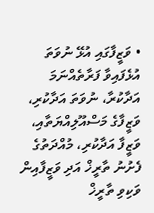• ވަޒީފާގައި އުޅޭ ނުވަތަ އުޅެފައިވާ ފަރާތެއްނަމަ އަދާކުރާ، ނުވަތަ އަދާކުރި، ވަޒީފާގެ މަސްއޫލިއްޔަތާއި، ވަޒީފާ އަދާކުރި، މުއްދަތުގެ ފެށުނު ތާރީޚް އަދި ވަޒީފާއިން ވަކިވި ތާރީޚް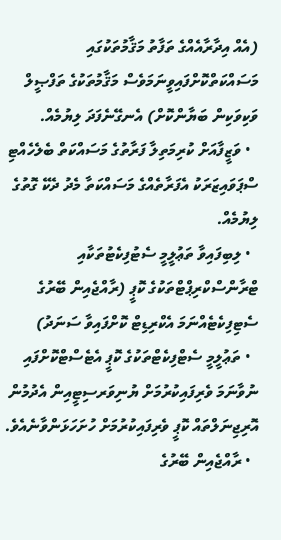(އެއް އިދާރާއެއްގެ ތަފާތު މަޤާމުތަކުގައި މަސައްކަތްކޮށްފައިވީނަމަވެސް މަޤާމުތަކުގެ ތަފްޞީލް ވަކިވަކިން ބަޔާންކޮށް) އެނގޭނެފަދަ ލިޔުމެއް.
  • ވަޒީފާއަށް ކުރިމަތިލާ ފަރާތުގެ މަސައްކަތް ބެލެހެއްޓި ސްޕަވައިޒަރަކު އެފަރާތެއްގެ މަސައްކަތާ މެދު ދެކޭ ގޮތުގެ ލިޔުމެއް.
  • ލިބިފައިވާ ތަޢުލީމީ ސެޓުފިކެޓުތަކާއި ޓްރާންސްކްރިޕްޓްތަކުގެ ކޮޕީ (ރާއްޖެއިން ބޭރުގެ ސެޓިފިކެޓެއްނަމަ އެކްރިޑިޓް ކޮށްފައިވާ ސަނަދު)
  • ތަޢުލީމީ ސެޓްފިކެޓްތަކުގެ ކޮޕީ އެޓެސްޓްކޮށްފައި ނުވާނަމަ ވެރިފައިކުރުމަށް ޔުނިވަރސިޓީއިން އެދުމުން އޮރިޖިނަލްތައް ކޮޕީ ވެރިފައިކުރުމަށް ހުށަހަޅަންވާނެއެވެ.
  • ރާއްޖެއިން ބޭރުގެ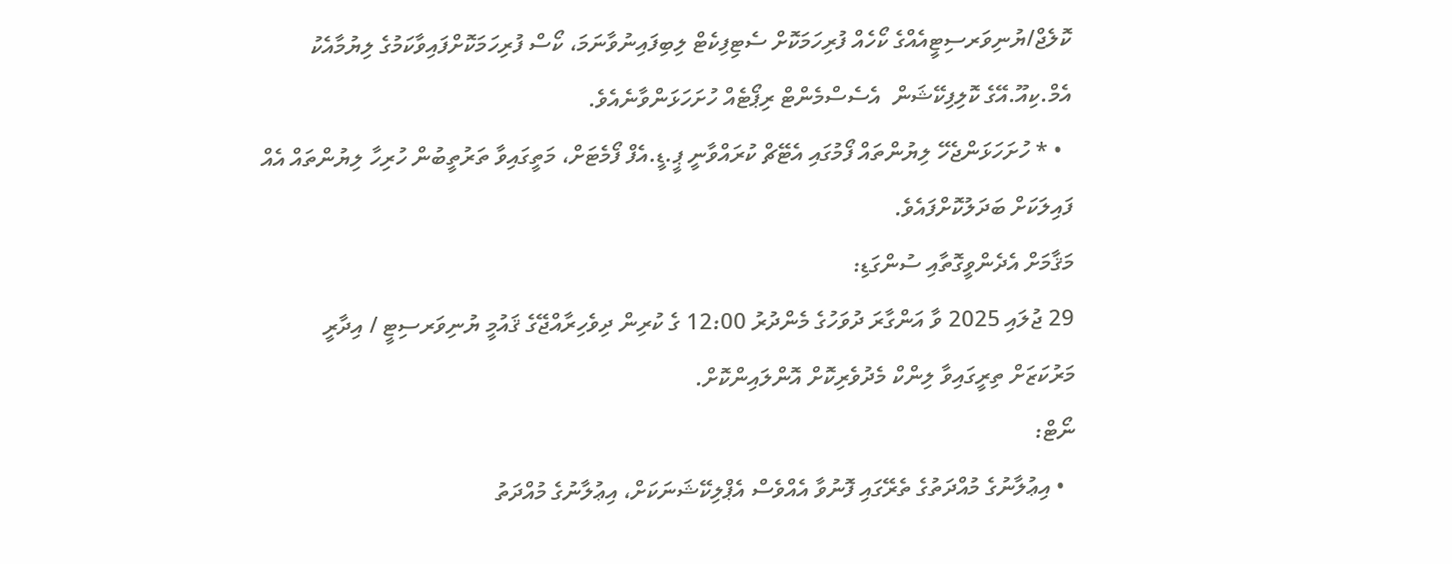ކޮލެޖް/ޔުނިވަރސިޓީއެއްގެ ކޯހެއް ފުރިހަމަކޮށް ސެޓިފިކެޓް ލިބިފައިނުވާނަމަ، ކޯސް ފުރިހަމަކޮށްފައިވާކަމުގެ ލިޔުމާއެކު އެމް.ކިއޫ.އޭގެ ކޮލިފިކޭޝަން  އެސެސްމެންޓް ރިޕޯޓެއް ހުށަހަޅަންވާނެއެވެ.
  • * ހުށަހަޅަންޖެހޭ ލިޔުންތައް ފޯމުގައި އެޓޭޗް ކުރައްވާނީ ޕީ.ޑީ.އެފް ފޯމެޓަށް، މަތީގައިވާ ތަރުތީބުން ހުރިހާ ލިޔުންތައް އެއް ފައިލަކަށް ބަދަލުކޮށްފައެވެ.
މަޤާމަށް އެދެންވީގޮތާއި ސުންގަޑި:
29 ޖުލައި 2025 ވާ އަންގާރަ ދުވަހުގެ މެންދުރު 12:00 ގެ ކުރިން ދިވެހިރާއްޖޭގެ ޤައުމީ ޔުނިވަރސިޓީ / އިދާރީ މަރުކަޒަށް ތިރީގައިވާ ލިންކް މެދުވެރިކޮށް އޮންލައިންކޮށް.
ނޯޓް:
  • އިޢުލާނުގެ މުއްދަތުގެ ތެރޭގައި ފޮނުވާ އެއްވެސް އެޕްލިކޭޝަނަކަށް، އިޢުލާނުގެ މުއްދަތު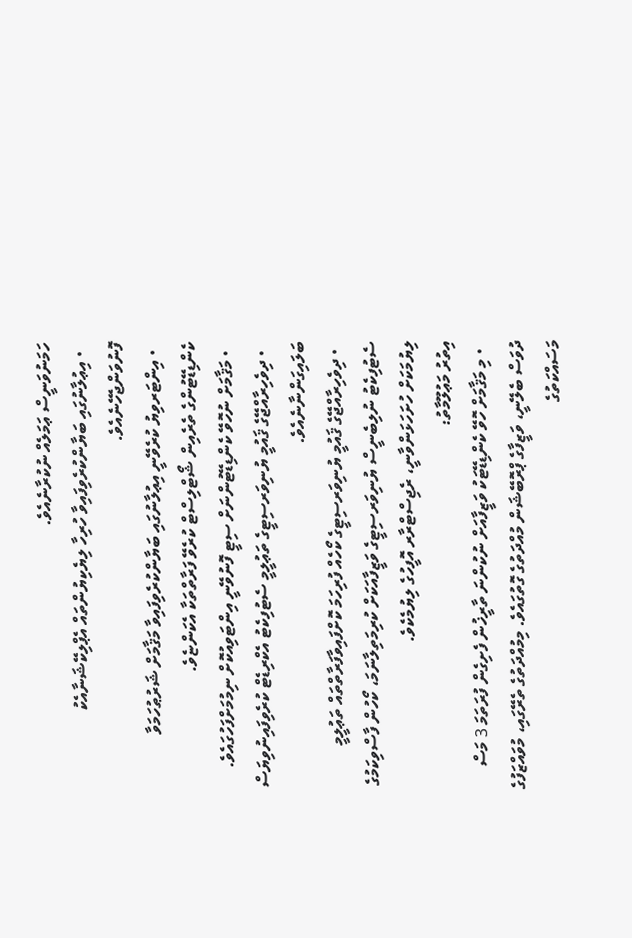ހަމަނުވަނީސް ޢަމަލެއް ނުކުރާނެއެވެ.
  • އިޢުލާނުގައި ބަޔާންކުރެވިފައިވާ ހުރިހާ ލިޔެކިޔުންތައް އެޕްލިކޭޝަނާއެކު ފޮނުވަންޖެހޭނެއެވެ.
  • އިންޓަރވިޔު ކުރެވޭނީ އިޢުލާނުގައި ބަޔާންކުރެވިފައިވާ މަޤާމަށް ޝަރުޠުހަމަވާ ކެންޑިޑޭޓުންގެ ތެރެއިން ޝޯޓްލިސްޓް ކުރެވޭ ފަރާތްތަކާ އެކަންޏެވެ.
  • މަޤާމަށް ނުހޮވޭ ކެންޑިޑޭޓުންނަށް ސިޓީ ފޮނުވޭނީ އިންޓަވިއުކޮށް ނިމުމަށްފަހުގައެވެ.
  • ދިވެހިރާއްޖޭގެ ޤައުމީ ޔުނިވަރސިޓީގެ ތަޢުލީމީ ސެޓުފިކެޓު އެކްރިޑެޓް ކުރެވިފައިނުވިޔަސް ބަލައިގަންނާނެއެވެ.
  • ދިވެހިރާއްޖޭގެ ޤައުމީ ޔުނިވަރސިޓީގެ ކޯހެއް ފުރިހަމަ ކޮށްފައިވާފަރާތްތައް ތަޢުލީމީ ސެޓުފިކެޓު ނުލިބެނީސް ޔުނިވަރސިޓީގެ ވަޒީފާއަކަށް ކުރިމަތިލާނަމަ، ކޯހުން ފާސްވިކަމުގެ ލިޔުމަކަށް ހުށަހަޅަންވާނީ، ރެޖިސްޓްރާރ އޮފީހުގެ ލިޔުމެކެވެ.
އިތުރު މަޢުލޫމާތު:
  • މި މަޤާމަށް ހޮވޭ ކެންޑިޑޭޓަކު ވަޒީފާއަށް ނުކުންނަ ތާރީޚުން ފެށިގެން ފުރަތަމަ 3 މަސް ދުވަސް ބެލޭނީ، ވަޒީފާގެ ޕްރޮބޭޝަން މުއްދަތުގެ ގޮތުގައެވެ. މިމުއްދަތުގެ ތެރޭގައި، މުވައްޒަފުގެ މަސައްކަތުގެ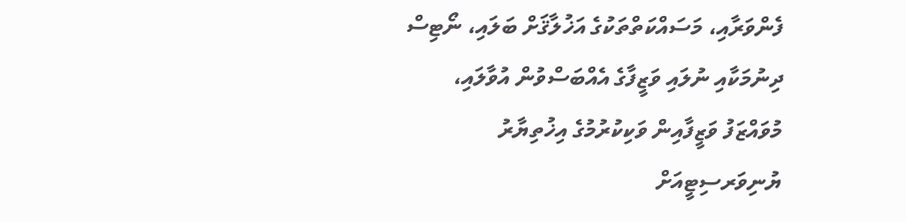ފެންވަރާއި، މަސައްކަތްތަކުގެ އަޚުލާޤަށް ބަލައި، ނޯޓިސް ދިނުމަކާއި ނުލައި ވަޒީފާގެ އެއްބަސްވުން އުވާލައި، މުވައްޒަފު ވަޒީފާއިން ވަކިކުރުމުގެ އިޚުތިޔާރު ޔުނިވަރސިޓީއަށް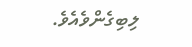ލިބިގެންވެއެވެ.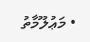• މަޢުލޫމާތު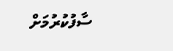ސާފުކުރުމަށް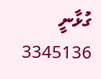ގުޅާނީ 3345136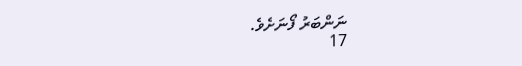ނަންބަރު ފޯނަށެވެ.
17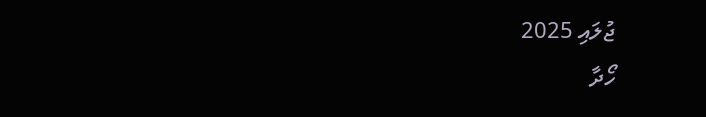ޖުލައި 2025
ހޯދާ